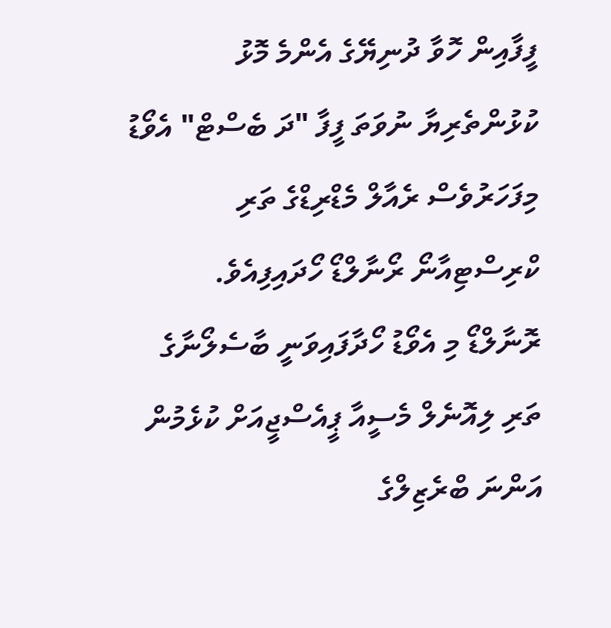ފީފާއިން ހޮވާ ދުނިޔޭގެ އެންމެ މޮޅު ކުޅުންތެރިޔާ ނުވަތަ ފީފާ "ދަ ބެސްޓް" އެވޯޑު މިފަހަރުވެސް ރެއާލް މެޑްރިޑްގެ ތަރި ކްރިސްޓިއާނޯ ރޯނާލްޑޯ ހޯދައިފިއެވެ.
ރޮނާލްޑޯ މި އެވޯޑު ހޯދާފައިވަނީ ބާސެލޯނާގެ ތަރި ލިއޮނެލް މެސީއާ ޕީއެސްޖީއަށް ކުޅެމުން އަންނަ ބްރެޒިލްގެ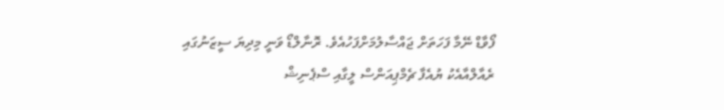ފޯވާޑް ނޭމާ ފަހަތަށް ޖައްސާލުމަށްފަހުއެވެ. ރޮނާލްޑޯ ވަނީ މިދިޔަ ސީޒަނުގައި ރެއާލްއާއެކު ޔުއެފާ ޗެމްޕިއަންސް ލީގާއި ސްޕެނިޝް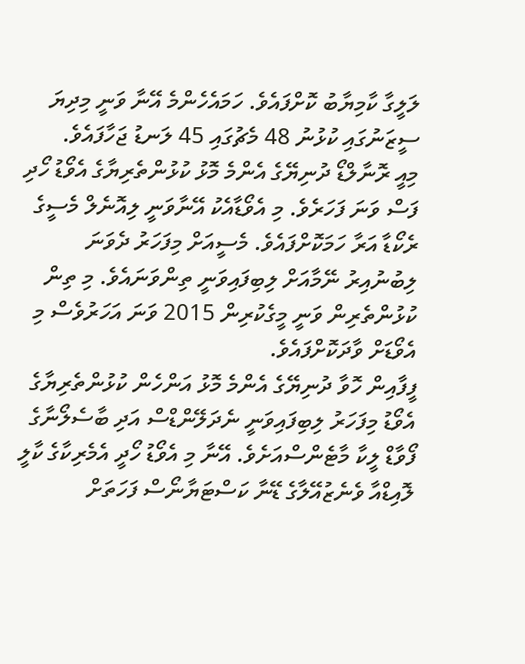ލަލީގާ ކާމިޔާބު ކޮށްފައެވެ. ހަމައެހެންމެ އޭނާ ވަނީ މިދިޔަ ސީޒަނުގައި ކުޅުނު 48 މެޗުގައި 45 ލަނޑު ޖަހާފައެވެ.
މިއީ ރޮނާލްޑޯ ދުނިޔޭގެ އެންމެ މޮޅު ކުޅުންތެރިޔާގެ އެވޯޑު ހޯދި ފަސް ވަނަ ފަހަރެވެ. މި އެވޯޑާއެކު އޭނާވަނީ ލިއޮނެލް މެސީގެ ރެކޯޑާ އަރާ ހަމަކޮށްފައެވެ. މެސީއަށް މިފަހަރު ދެވަނަ ލިބުނުއިރު ނޭމާއަށް ލިބިފައިވަނީ ތިންވަނައެވެ. މި ތިން ކުޅުންތެރިން ވަނީ މީގެކުރިން 2015 ވަނަ އަހަރުވެސް މި އެވޯޑަށް ވާދަކޮށްފައެވެ.
ފީފާއިން ހޮވާ ދުނިޔޭގެ އެންމެ މޮޅު އަންހެން ކުޅުންތެރިޔާގެ އެވޯޑު މިފަހަރު ލިބިފައިވަނީ ނެދަލޭންޑްސް އަދި ބާސެލޯނާގެ ފޯވާޑް ލީކާ މާޓެންސްއަށެވެ. އޭނާ މި އެވޯޑު ހޯދީ އެމެރިކާގެ ކާލީ ލޮއިޑްއާ ވެނެޒުއޭލާގެ ޑޭނާ ކަސްޓަޔާނޯސް ފަހަތަށް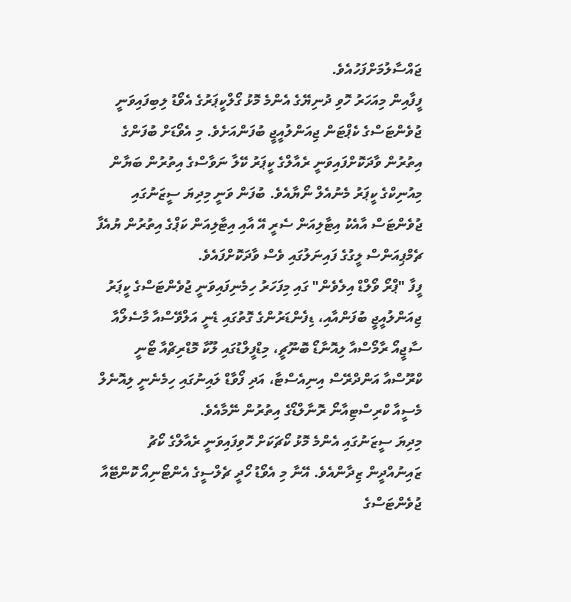ޖައްސާލުމަށްފަހުއެވެ.
ފީފާއިން މިއަހަރު ހޮވި ދުނިޔޭގެ އެންމެ މޮޅު ގޯލްކީޕަރުގެ އެވޯޑު ލިބިފައިވަނީ ޖުވެންޓަސްގެ ކެޕްޓަން ޖިއަންލުއީޖީ ބުފަންއަށެވެ. މި އެވޯޑަށް ބުފަންގެ އިތުރުން ވާދަކޮށްފައިވަނީ ރެއާލްގެ ކީޕަރު ކޭލާ ނަވާސްގެ އިތުރުން ބަޔާން މިއުނިކްގެ ކީޕަރު މެނުއެލް ނޯޔާއެވެ. ބުފަން ވަނީ މިދިޔަ ސީޒަނުގައި ޖުވެންޓަސް އާއެކު އިޓާލިއަން ސެރީ އޭ އާއި އިޓާލިއަން ކަޕްގެ އިތުރުން ޔުއެފާ ޗެމްޕިއަންސް ލީގުގެ ފައިނަލުގައި ވެސް ވާދަކޮށްފައެވެ.
ފީފާ "ޕްރޯ ވޯލްޑް އިލެވެން" ގައި މިފަހަރު ހިމެނިފައިވަނީ ޖުވެންޓަސްގެ ކީޕަރު ޖިއަންލުއީޖީ ބުފަންއާއި، ޑިފެންޑަރުންގެ ގޮތުގައި ޑެނީ އަލްވޭސްއާ މާސެލޯއާ ސާޖީއޯ ރާމޯސްއާ ލިއޮނާޑޯ ބޮނޫޗީ، މިޑްފީލްޑުގައި ލޫކާ މޮޑްރިޗްއާ ޓޯނީ ކްރޫސްއާ އަންދްރޭސް އިނިއެސްޓާ، އަދި ފޯވާޑް ލައިނުގައި ހިމެނެނީ ލިއޮނެލް މެސީއާ ކްރިސްޓިއާނޯ ރޮނާލްޑޯގެ އިތުރުން ނޭމާއެވެ.
މިދިޔަ ސީޒަނުގައި އެންމެ މޮޅު ކޯޗަކަށް ހޮވިފައިވަނީ ރެއާލްގެ ކޯޗު ޒައިނުއްދީން ޒިދާންއެވެ. އޭނާ މި އެވޯޑު ހޯދީ ޗެލްސީގެ އެންޓޯނިއޯ ކޮންޓޭއާ ޖުވެންޓަސްގެ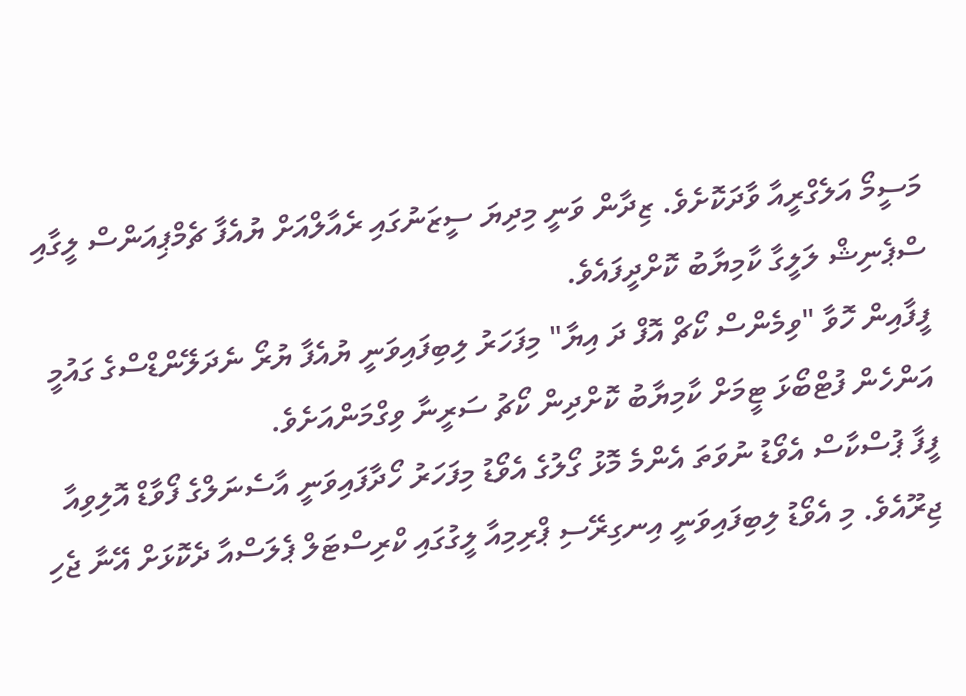މަސީމޯ އަލެގްރީއާ ވާދަކޮށެވެ. ޒިދާން ވަނީ މިދިޔަ ސީޒަނުގައި ރެއާލްއަށް ޔުއެފާ ޗެމްޕިއަންސް ލީގާއި ސްޕެނިޝް ލަލީގާ ކާމިޔާބު ކޮށްދީފައެވެ.
ފީފާއިން ހޮވާ "ވިމެންސް ކޯޗް އޮފް ދަ އިޔާ" މިފަހަރު ލިބިފައިވަނީ ޔުއެފާ ޔުރޯ ނެދަލޭންޑްސްގެ ގައުމީ އަންހެން ފުޓްބޯޅަ ޓީމަށް ކާމިޔާބު ކޮށްދިން ކޯޗު ސަރީނާ ވިގްމަންއަށެވެ.
ފީފާ ޕުސްކާސް އެވޯޑު ނުވަތަ އެންމެ މޮޅު ގޯލުގެ އެވޯޑު މިފަހަރު ހޯދާފައިވަނީ އާސެނަލްގެ ފޯވާޑް އޮލިވިއާ ޖިރޫއެވެ. މި އެވޯޑު ލިބިފައިވަނީ އިނގިރޭސި ޕްރިމިއާ ލީގުގައި ކްރިސްޓަލް ޕެލަސްއާ ދެކޮޅަށް އޭނާ ޖެހި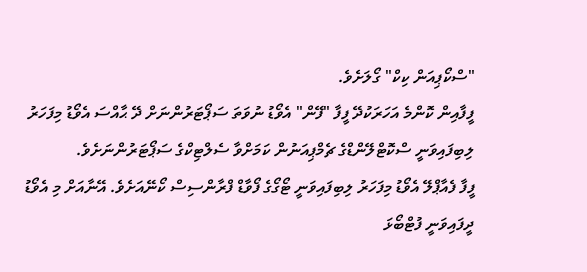"ސްކޯޕިއަން ކިކް" ގޯލަށެވެ.
ފީފާއިން ކޮންމެ އަހަރަކުދޭ ފީފާ "ފޭން" އެވޯޑު ނުވަތަ ސަޕޯޓަރުންނަށް ދޭ ޙާއްސަ އެވޯޑު މިފަހަރު ލިބިފައިވަނީ ސްކޮޓްލޭންޑްގެ ޗެމްޕިއަނުން ކަމަށްވާ ސެލްޓިކްގެ ސަޕޯޓަރުންނަށެވެ.
ފީފާ ފެއާޕްލޭ އެވޯޑު މިފަހަރު ލިބިފައިވަނީ ޓޯގޯގެ ފޯވާޑް ފްރާންސިސް ކޯނޭއަށެވެ. އޭނާއަށް މި އެވޯޑު ދީފައިވަނީ ފުޓްބޯޅަ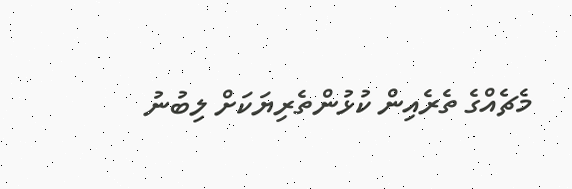މެޗެއްގެ ތެރެއިން ކުޅުންތެރިޔަކަށް ލިބުނު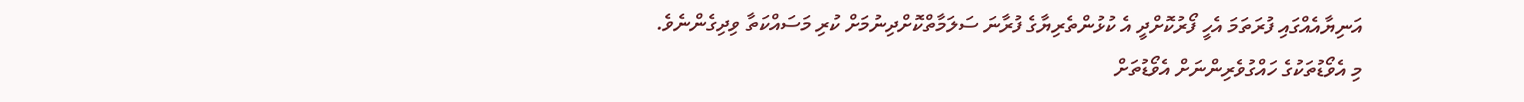އަނިޔާއެއްގައި ފުރަތަމަ އެހީ ފޯރުކޮށްދީ އެ ކުޅުންތެރިޔާގެ ފުރާނަ ސަލަމާތްކޮށްދިނުމަށް ކުރި މަސައްކަތާ ވިދިގެންނެވެ.
މި އެވޯޑުތަކުގެ ހައްގުވެރިންނަށް އެވޯޑުތަށް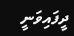ދީފައިވަނީ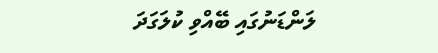ލަންޑަނުގައި ބޭއްވި ކުލަގަދަ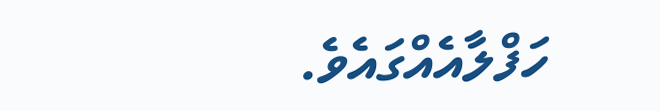ހަފްލާއެއްގައެވެ.